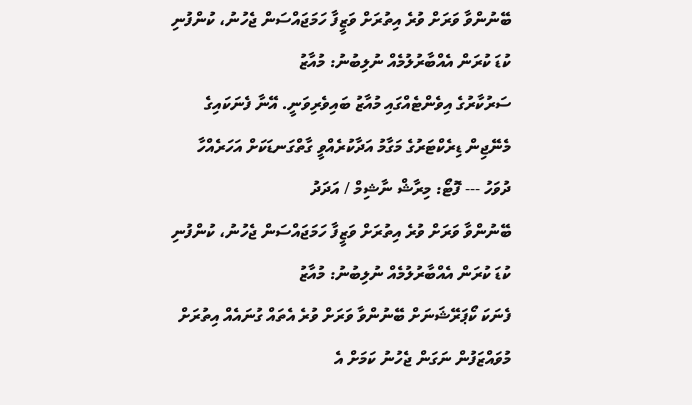ބޭނުންވާ ވަރަށް ވުރެ އިތުރަށް ވަޒީފާ ހަމަޖައްސަން ޖެހުނު، ކުންފުނި ކުޑަ ކުރަން އެއްބާރުލުމެއް ނުލިބުނު: މުއާޒު
ސަރުކާރުގެ އިވެންޓެއްގައި މުއާޒު ބައިވެރިވަނީ. އޭނާ ފެނަކައިގެ މެނޭޖިން ޑިރެކްޓަރުގެ މަގާމު އަދާކުރެއްވީ ގާތްގަނޑަކަށް އަހަރެއްހާ ދުވަހު --- ފޮޓޯ: މިރާޝް ނާޝިމް / އަދަދު
ބޭނުންވާ ވަރަށް ވުރެ އިތުރަށް ވަޒީފާ ހަމަޖައްސަން ޖެހުނު، ކުންފުނި ކުޑަ ކުރަން އެއްބާރުލުމެއް ނުލިބުނު: މުއާޒު
ފެނަކަ ކޯޕަރޭޝަނަށް ބޭނުންވާ ވަރަށް ވުރެ އެތައް ގުނައެއް އިތުރަށް މުވައްޒަފުން ނަގަން ޖެހުނު ކަމަށް އެ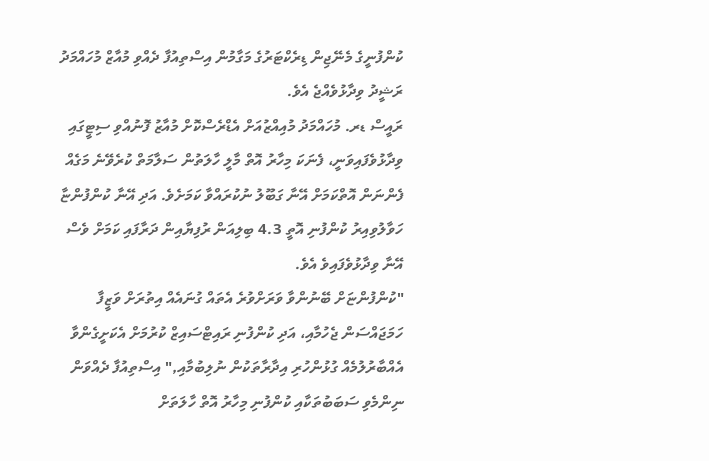ކުންފުނީގެ މެނޭޖިން ޑިރެކްޓަރުގެ މަގާމުން އިސްތިއުފާ ދެއްވި މުއާޒް މުހައްމަދު ރަޝީދު ވިދާޅުވެއްޖެ އެވެ.
ރައީސް ޑރ. މުހައްމަދު މުއިއްޒުއަށް އެޑްރެސްކޮށް މުއާޒު ފޮނުއްވި ސިޓީގައި ވިދާޅުވެފައިވަނީ، ފެނަކަ މިހާރު އޮތް މާލީ ހާލަތުން ސަލާމަތް ކުރެވޭނެ މަގެއް ފެންނަން އޮތްކަމަށް އޭނާ ގަބޫލު ނުކުރައްވާ ކަމަށެވެ. އަދި އޭނާ ކުންފުންޏާ ހަވާލުވިއިރު ކުންފުނި އޮތީ 4.3 ބިލިއަން ރުފިޔާއިން ދަރާފައި ކަމަށް ވެސް އޭނާ ވިދާޅުވެފައިވެ އެވެ.
"ކުންފުންޏަށް ބޭނުންވާ ވަރަށްވުރެ އެތައް ގުނައެއް އިތުރަށް ވަޒީފާ ހަމަޖައްސަން ޖެހުމާއި، އަދި ކުންފުނި ރައިޓްސައިޒް ކުރުމަށް އެކަށީގެންވާ އެއްބާރުލުމެއް ގުޅުންހުރި އިދާރާތަކުން ނުލިބުމާއި," އިސްތިއުފާ ދެއްވަން ނިންމެވި ސަބަބުތަކާއި ކުންފުނި މިހާރު އޮތް ހާލަތަށް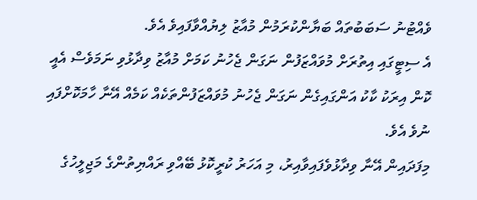ވެއްޓުނު ސަބަބުތައް ބަޔާންކުރަމުން މުއާޒު ލިޔުއްވާފައިވެ އެވެ.
އެ ސިޓީގައި އިތުރަށް މުވައްޒަފުން ނަގަން ޖެހުނު ކަމަށް މުއާޒު ވިދާޅުވި ނަމަވެސް އެއީ ކޮން އިރަކު ކާކު އަންގައިގެން ނަގަން ޖެހުނު މުވައްޒަފުންތަކެއް ކަމެއް އޭނާ ހާމަކޮށްފައި ނުވެ އެވެ.
މިފަދައިން އޭނާ ވިދާޅުވެފައިވާއިރު، މި އަހަރު ކުރީކޮޅު ބޭއްވި ރައްޔިތުންގެ މަޖިލީހުގެ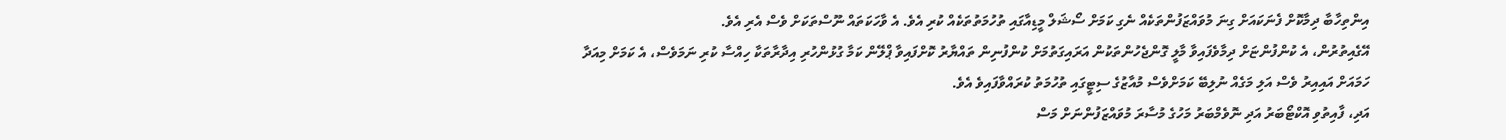އިންތިހާބާ ދިމާކޮށް ފެނަކައަށް ގިނަ މުވައްޒަފުންތަކެއް ނެގި ކަމަށް ސޯޝަލް މީޑިއާގައި ތުހުމަތުތަކެއް ކުރި އެވެ. އެ ވާހަކަތައް ނޫސްތަކަށް ވެސް އެރި އެވެ.
އޭގެއިތުރުން، އެ ކުންފުންޏަށް ދިމާވެފައިވާ މާލީ ގޮންޖެހުންތަކުން އަރައިގަތުމަށް ކުންފުނިން ތައްޔާރު ކޮށްފައިވާ ޕްލޭން ކަމާ ގުޅުންހުރި އިދާރާތަކާ ހިއްސާ ކުރި ނަމަވެސް، އެ ކަމަށް މިއަދާ ހަމައަށް އައިއިރު ވެސް އަލި މަގެއް ނުލިބޭ ކަމަށްވެސް މުއާޒުގެ ސިޓީގައި ތުހުމަތު ކުރައްވާފައިވެ އެވެ.
އަދި، ފާއިތުވި އޮކްޓޯބަރު އަދި ނޮވެމްބަރު މަހުގެ މުސާރަ މުވައްޒަފުންނަށް މަސް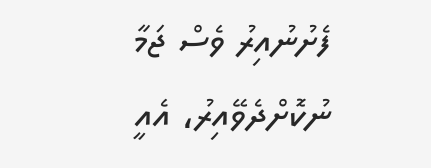ފެށުނުއިރު ވެސް ޖަމާ ނުކޮށްދެވޭއިރު، އެއީ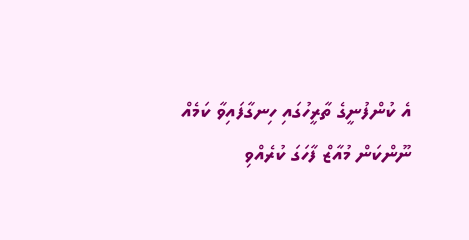އެ ކުންފުނީގެ ތާރީހުގައި ހިނގާފައިވާ ކަމެއް ނޫންކަން މުއާޒް ފާހަގަ ކުރެއްވި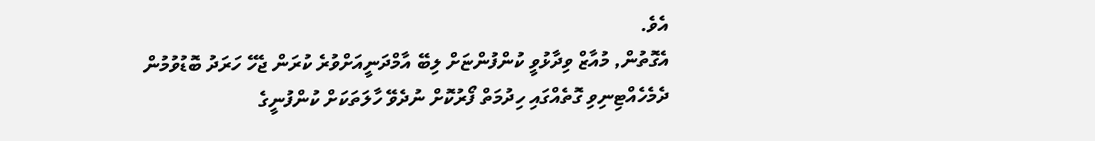އެވެ.
އެގޮތުން, މުއާޒް ވިދާޅުވީ ކުންފުންޏަށް ލިބޭ އާމްދަނީއަށްވުރެ ކުރަން ޖެހޭ ހަރަދު ބޮޑުވުމުން ދެމެހެއްޓިނިވި ގޮތެއްގައި ހިދުމަތް ފޯރުކޮށް ނުދެވޭ ހާލަތަކަށް ކުންފުނީގެ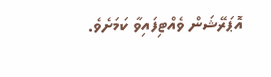އޮޕަރޭޝަން ވެއްޓިފައިވާ ކަމަށެވެ.